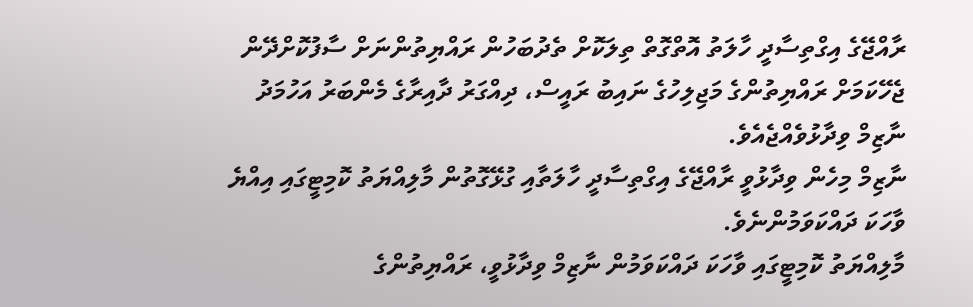ރާއްޖޭގެ އިގްތިސާދީ ހާލަތު އޮތްގޮތް ތިލަކޮށް ތެދުބަހުން ރައްޔިތުންނަށް ސާފުކޮށްދޭން ޖެހޭކަމަށް ރައްޔިތުންގެ މަޖިލިހުގެ ނައިބު ރައީސް، ދިއްގަރު ދާއިރާގެ މެންބަރު އަހުމަދު ނާޒިމް ވިދާޅުވެއްޖެއެވެ.
ނާޒިމް މިހެން ވިދާޅުވީ ރާއްޖޭގެ އިގްތިސާދީ ހާލަތާއި ގުޅޭގޮތުން މާލިއްޔަތު ކޮމިޓީގައި އިއްޔެ ވާހަކަ ދައްކަވަމުންނެވެ.
މާލިއްޔަތު ކޮމިޓީގައި ވާހަކަ ދައްކަވަމުން ނާޒިމް ވިދާޅުވީ، ރައްޔިތުންގެ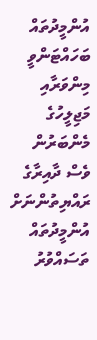އުންމީދުތައް ބަހައްޓަންވީ މިންވަރާއި މަޖިލީހުގެ މެންބަރުން ވެސް ދާއިރާގެ ރައްޔިތުންނަށް އުންމީދުތައް ތަސައްވުރު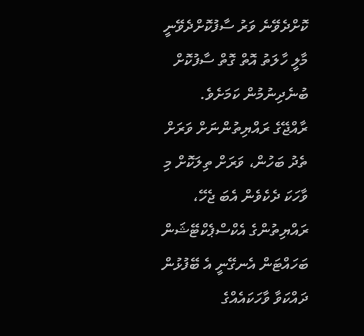ކޮށްދެވޭނެ ވަރު ސާފުކޮށްދެވޭނީ މާލީ ހާލަތު އޮތް ގޮތް ސާފުކޮށް ބުނެދިނުމުން ކަމަށެވެ.
ރާއްޖޭގެ ރައްޔިތުންނަށް ވަރަށް ތެދު ބަހުން، ވަރަށް ތިލަކޮށް މި ވާހަކަ ދެކެވެން އެބަ ޖެހޭ، ރައްޔިތުންގެ އެކްސްޕެކްޓޭޝަން ބަހައްޓަން އެނގޭނީ އެ ބޭފުޅުން ދައްކަވާ ވާހަކައެއްގެ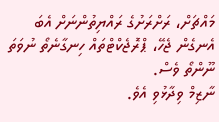މައްޗަށް، ރަށްރަށުގެ ރައްޔިތުންނަށް އެބަ އެނގެން ޖެހޭ، ޕްރޮޖެކްޓްތައް ހިނގާނެތޯ ނުވަތަ ނޫންތޯ ވެސް.
ނާޒިމް ވިދާޅުވި އެވެ.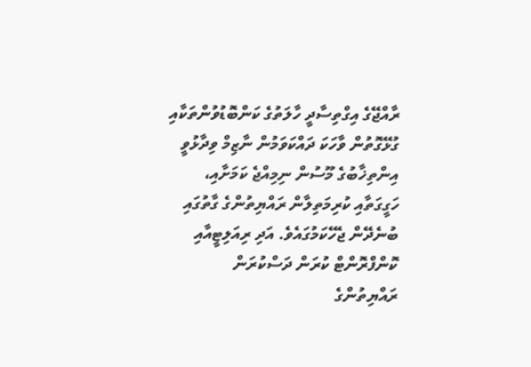ރާއްޖޭގެ އިގްތިސާދީ ހާލަތުގެ ކަންބޮޑުވުންތަކާއި ގުޅޭގޮތުން ވާހަކަ ދައްކަވަމުން ނާޒިމް ވިދާޅުވީ އިންތިޚާބުގެ މޫސުން ނިމިއްޖެ ކަމަށާއި، ހަގީގަތާއި ކުރިމަތިލާން ރައްޔިތުންގެ ގާތުގައި ބުނެދޭން ޖެހޭކަމުގައެވެ. އަދި ރިއަލިޓީއާއި ކޮންފްރޮންޓް ކުރަން ދަސްކުރަން ރައްޔިތުންގެ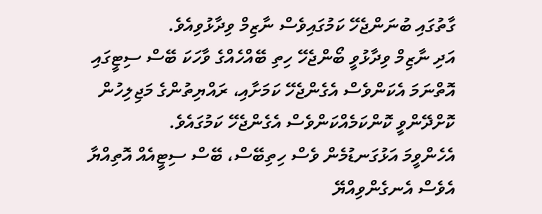ގާތުގައި ބުނަންޖެހޭ ކަމުގައިވެސް ނާޒިމް ވިދާޅުވިއެވެ.
އަދި ނާޒިމް ވިދާޅުވީ ބޯންޖެހޭ ހިތި ބޭއްހެއްގެ ވާހަކަ ބޭސް ސިޓީގައި އޮތްނަމަ އެކަންވެސް އެގެންޖެހޭ ކަމަށާއި، ރައްޔިތުންގެ މަޖިލިހުން ކޮށްދޭންވީ ކޮންކަމެއްކަންވެސް އެގެންޖެހޭ ކަމުގައެވެ.
އެހެންވީމަ އަޅުގަނޑުމެން ވެސް ހިތިބޭސް، ބޭސް ސިޓީއެއް އޮތިއްޔާ އެވެސް އެނގެންވިއްޔޭ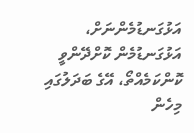އަޅުގަނޑުމެންނަށް، އަޅުގަނޑުމެން ކޮށްދޭންވީ ކޮންކަމެއްތޯ، އޭގެ ބަދަލުގައި މިހެން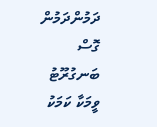ދަމުންދަމުން ގޮސް ބަނގުރޫޓު ވީމަކާ ކަމަކު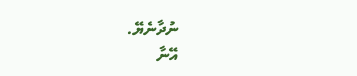ނުދާނެޔޭ.
އޭނާ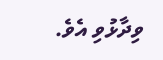ވިދާޅުވި އެވެ.